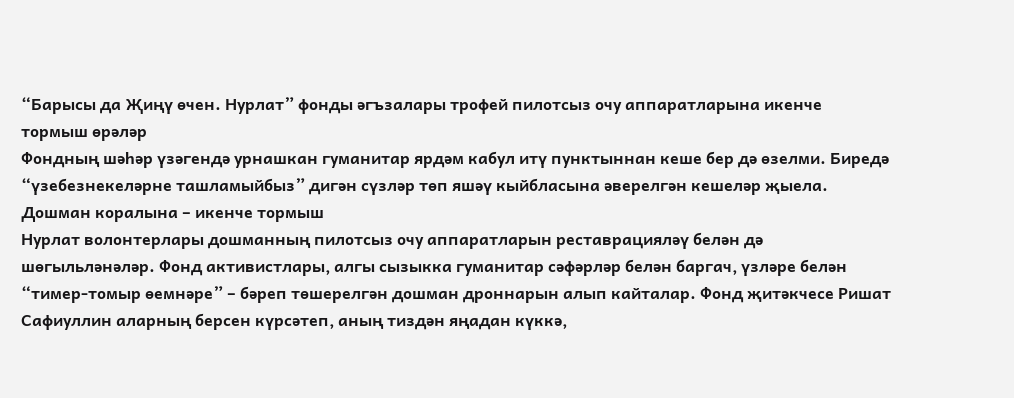“Барысы да Җиңү өчен. Нурлат” фонды әгъзалары трофей пилотсыз очу аппаратларына икенче тормыш өрәләр
Фондның шәһәр үзәгендә урнашкан гуманитар ярдәм кабул итү пунктыннан кеше бер дә өзелми. Биредә “үзебезнекеләрне ташламыйбыз” дигән сүзләр төп яшәү кыйбласына әверелгән кешеләр җыела.
Дошман коралына – икенче тормыш
Нурлат волонтерлары дошманның пилотсыз очу аппаратларын реставрацияләү белән дә шөгыльләнәләр. Фонд активистлары, алгы сызыкка гуманитар сәфәрләр белән баргач, үзләре белән “тимер-томыр өемнәре” – бәреп төшерелгән дошман дроннарын алып кайталар. Фонд җитәкчесе Ришат Сафиуллин аларның берсен күрсәтеп, аның тиздән яңадан күккә,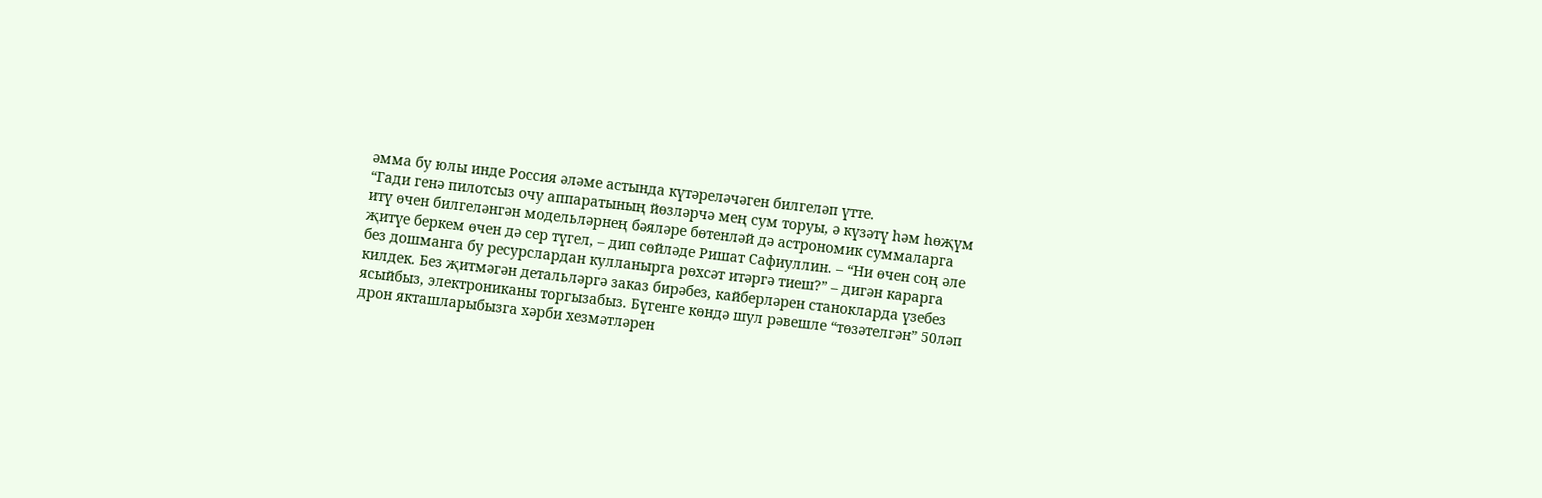әмма бу юлы инде Россия әләме астында күтәреләчәген билгеләп үтте.
“Гади генә пилотсыз очу аппаратының йөзләрчә мең сум торуы, ә күзәтү һәм һөҗүм итү өчен билгеләнгән модельләрнең бәяләре бөтенләй дә астрономик суммаларга җитүе беркем өчен дә сер түгел, – дип сөйләде Ришат Сафиуллин. – “Ни өчен соң әле без дошманга бу ресурслардан кулланырга рөхсәт итәргә тиеш?” – дигән карарга килдек. Без җитмәгән детальләргә заказ бирәбез, кайберләрен станокларда үзебез ясыйбыз, электрониканы торгызабыз. Бүгенге көндә шул рәвешле “төзәтелгән” 50ләп дрон якташларыбызга хәрби хезмәтләрен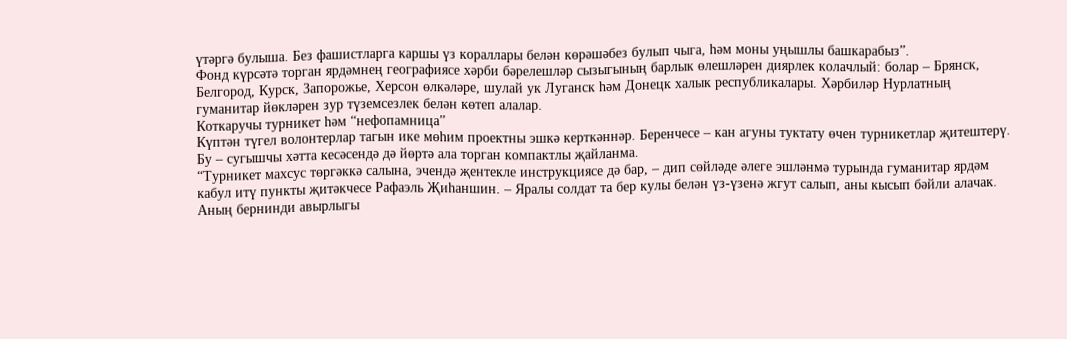үтәргә булыша. Без фашистларга каршы үз кораллары белән көрәшәбез булып чыга, һәм моны уңышлы башкарабыз”.
Фонд күрсәтә торган ярдәмнең географиясе хәрби бәрелешләр сызыгының барлык өлешләрен диярлек колачлый: болар – Брянск, Белгород, Курск, Запорожье, Херсон өлкәләре, шулай ук Луганск һәм Донецк халык республикалары. Хәрбиләр Нурлатның гуманитар йөкләрен зур түземсезлек белән көтеп алалар.
Коткаручы турникет һәм “нефопамница”
Күптән түгел волонтерлар тагын ике мөһим проектны эшкә керткәннәр. Беренчесе – кан агуны туктату өчен турникетлар җитештерү. Бу – сугышчы хәтта кесәсендә дә йөртә ала торган компактлы җайланма.
“Турникет махсус төргәккә салына, эчендә җентекле инструкциясе дә бар, – дип сөйләде әлеге эшләнмә турында гуманитар ярдәм кабул итү пункты җитәкчесе Рафаэль Җиһаншин. – Яралы солдат та бер кулы белән үз-үзенә жгут салып, аны кысып бәйли алачак. Аның бернинди авырлыгы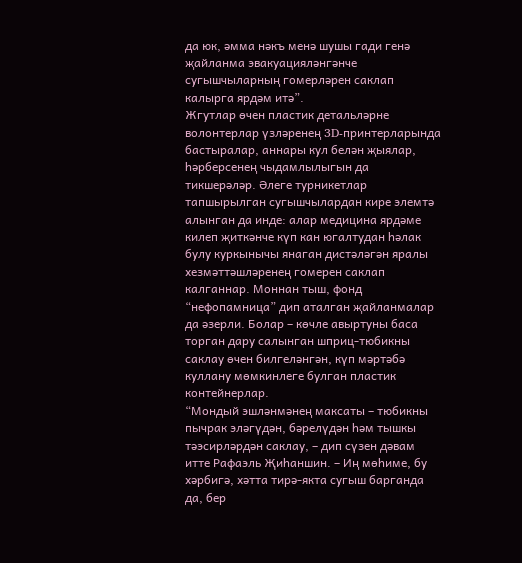да юк, әмма нәкъ менә шушы гади генә җайланма эвакуацияләнгәнче сугышчыларның гомерләрен саклап калырга ярдәм итә”.
Жгутлар өчен пластик детальләрне волонтерлар үзләренең 3D-принтерларында бастыралар, аннары кул белән җыялар, һәрберсенең чыдамлылыгын да тикшерәләр. Әлеге турникетлар тапшырылган сугышчылардан кире элемтә алынган да инде: алар медицина ярдәме килеп җиткәнче күп кан югалтудан һәлак булу куркынычы янаган дистәләгән яралы хезмәттәшләренең гомерен саклап калганнар. Моннан тыш, фонд “нефопамница” дип аталган җайланмалар да әзерли. Болар – көчле авыртуны баса торган дару салынган шприц-тюбикны саклау өчен билгеләнгән, күп мәртәбә куллану мөмкинлеге булган пластик контейнерлар.
“Мондый эшләнмәнең максаты – тюбикны пычрак эләгүдән, бәрелүдән һәм тышкы тәэсирләрдән саклау, – дип сүзен дәвам итте Рафаэль Җиһаншин. – Иң мөһиме, бу хәрбигә, хәтта тирә-якта сугыш барганда да, бер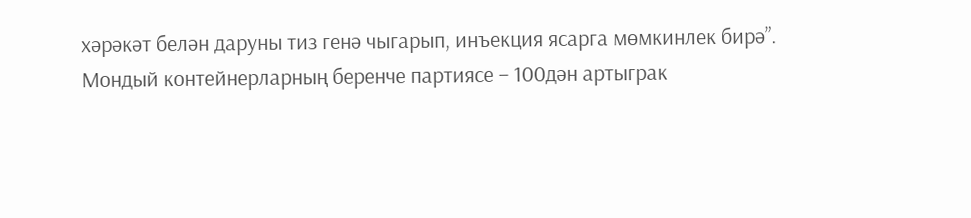хәрәкәт белән даруны тиз генә чыгарып, инъекция ясарга мөмкинлек бирә”.
Мондый контейнерларның беренче партиясе – 100дән артыграк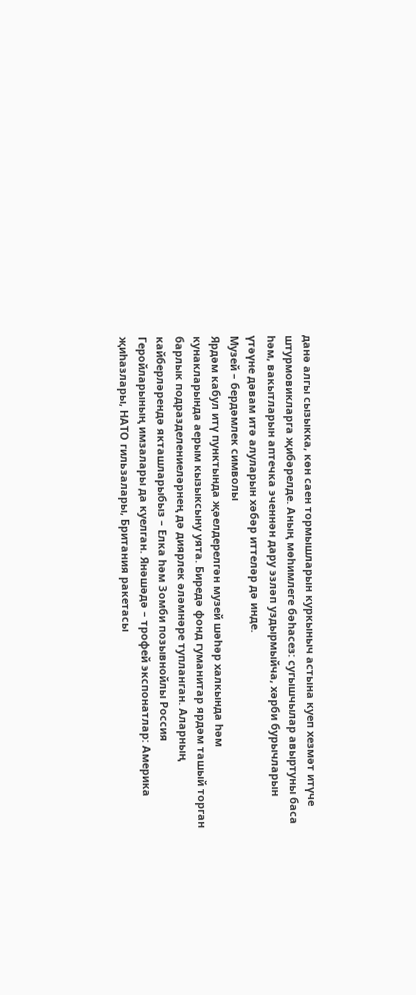данә алгы сызыкка, көн саен тормышларын куркыныч астына куеп хезмәт итүче штурмовикларга җибәрелде. Аның мөһимлеге бәһасез: сугышчылар авыртуны баса һәм, вакытларын аптечка эченнән дару эзләп уздырмыйча, хәрби бурычларын үтәүне дәвам итә алуларын хәбәр иттеләр дә инде.
Музей – бердәмлек символы
Ярдәм кабул итү пунктында җәелдерелгән музей шәһәр халкында һәм кунакларында аерым кызыксыну уята. Биредә фонд гуманитар ярдәм ташый торган барлык подразделениеләрнең дә диярлек әләмнәре тупланган. Аларның кайберләрендә якташларыбыз – Елка һәм Зомби позывнойлы Россия Геройларының имзалары да куелган. Янәшәдә – трофей экспонатлар: Америка җиһазлары, НАТО гильзалары, Британия ракетасы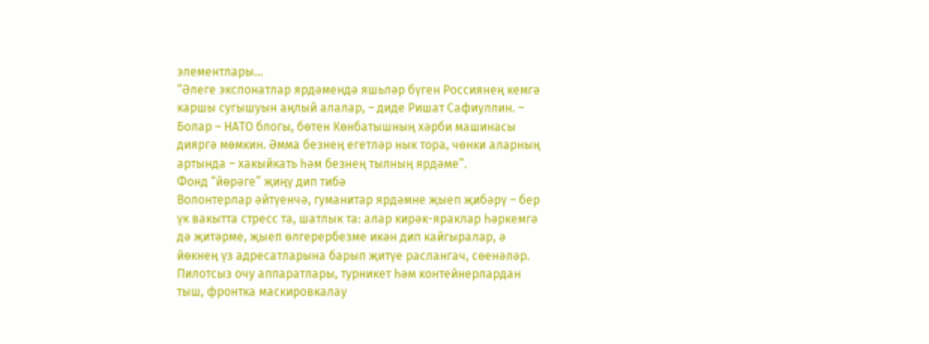элементлары...
“Әлеге экспонатлар ярдәмендә яшьләр бүген Россиянең кемгә каршы сугышуын аңлый алалар, – диде Ришат Сафиуллин. – Болар – НАТО блогы, бөтен Көнбатышның хәрби машинасы дияргә мөмкин. Әмма безнең егетләр нык тора, чөнки аларның артында – хакыйкать һәм безнең тылның ярдәме”.
Фонд “йөрәге” җиңү дип тибә
Волонтерлар әйтүенчә, гуманитар ярдәмне җыеп җибәрү – бер үк вакытта стресс та, шатлык та: алар кирәк-яраклар һәркемгә дә җитәрме, җыеп өлгерербезме икән дип кайгыралар, ә йөкнең үз адресатларына барып җитүе раслангач, сөенәләр. Пилотсыз очу аппаратлары, турникет һәм контейнерлардан тыш, фронтка маскировкалау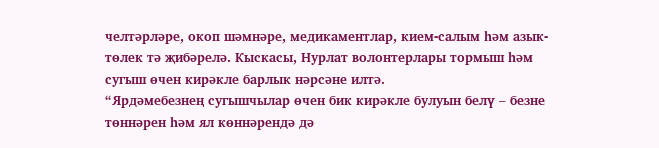челтәрләре, окоп шәмнәре, медикаментлар, кием-салым һәм азык-төлек тә җибәрелә. Кыскасы, Нурлат волонтерлары тормыш һәм сугыш өчен кирәкле барлык нәрсәне илтә.
“Ярдәмебезнең сугышчылар өчен бик кирәкле булуын белү – безне төннәрен һәм ял көннәрендә дә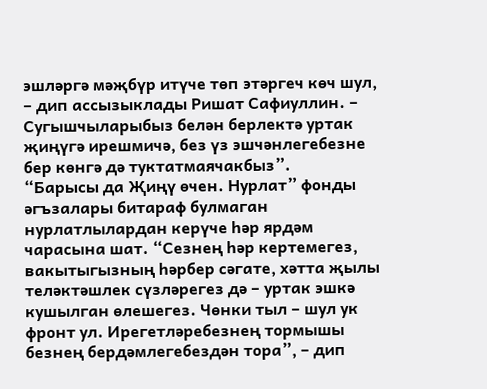эшләргә мәҗбүр итүче төп этәргеч көч шул, – дип ассызыклады Ришат Сафиуллин. – Сугышчыларыбыз белән берлектә уртак җиңүгә ирешмичә, без үз эшчәнлегебезне бер көнгә дә туктатмаячакбыз”.
“Барысы да Җиңү өчен. Нурлат” фонды әгъзалары битараф булмаган нурлатлылардан керүче һәр ярдәм чарасына шат. “Сезнең һәр кертемегез, вакытыгызның һәрбер сәгате, хәтта җылы теләктәшлек сүзләрегез дә – уртак эшкә кушылган өлешегез. Чөнки тыл – шул ук фронт ул. Ирегетләребезнең тормышы безнең бердәмлегебездән тора”, – дип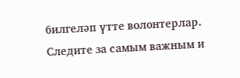билгеләп үтте волонтерлар.
Следите за самым важным и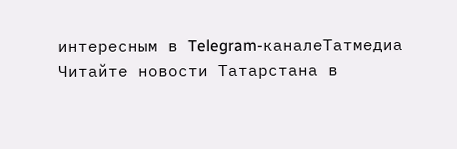интересным в Telegram-каналеТатмедиа
Читайте новости Татарстана в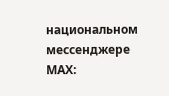национальном мессенджере MАХ: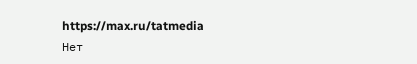https://max.ru/tatmedia
Нет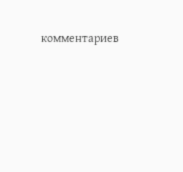комментариев